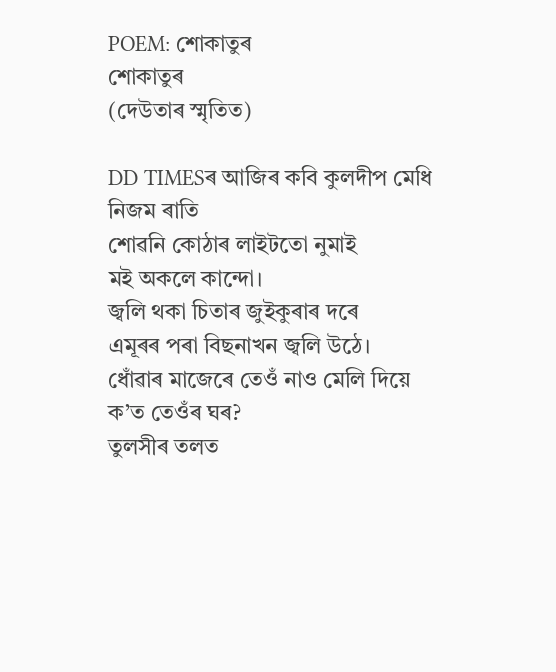POEM: শোকাতুৰ
শোকাতুৰ
(দেউতাৰ স্মৃতিত)

DD TIMESৰ আজিৰ কবি কুলদীপ মেধি
নিজম ৰাতি
শোৱনি কোঠাৰ লাইটতো নুমাই
মই অকলে কান্দো।
জ্বলি থকা চিতাৰ জুইকুৰাৰ দৰে
এমূৰৰ পৰা বিছনাখন জ্বলি উঠে।
ধোঁৱাৰ মাজেৰে তেওঁ নাও মেলি দিয়ে
ক’ত তেওঁৰ ঘৰ?
তুলসীৰ তলত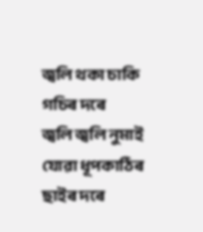জ্বলি থকা চাকি গচিৰ দৰে
জ্বলি জ্বলি নুমাই যোৱা ধূপকাঠিৰ ছাইৰ দৰে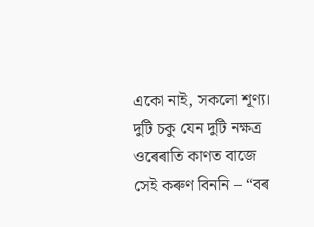একো নাই, সকলো শূণ্য।
দুটি চকু যেন দুটি নক্ষত্ৰ
ওৰেৰাতি কাণত বাজে
সেই কৰুণ বিননি – “বৰ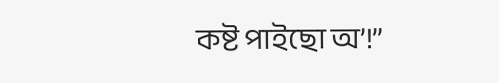কষ্ট পাইছো অ’!”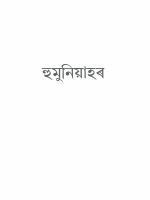হুমুনিয়াহৰ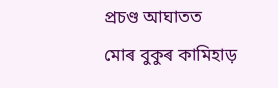প্ৰচণ্ড আঘাতত
মোৰ বুকুৰ কামিহাড়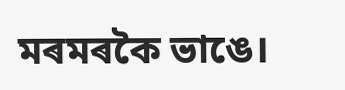মৰমৰকৈ ভাঙে।